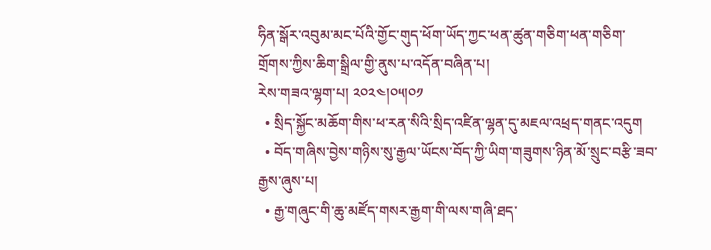ཧིན་སྒོར་འབུམ་མང་པོའི་གྱོང་གུད་ཕོག་ཡོད་ཀྱང་ཕན་ཚུན་གཅིག་ཕན་གཅིག་གྲོགས་ཀྱིས་ཆིག་སྒྲིལ་གྱི་ནུས་པ་འདོན་བཞིན་པ།
རེས་གཟའ་ལྷག་པ། ༢༠༢༤།༠༥།༠༡
  • སྲིད་སྐྱོང་མཆོག་གིས་ཕ་རན་སིའི་སྲིད་འཛིན་ལྷན་དུ་མཇལ་འཕྲད་གནང་འདུག
  • བོད་གཞིས་བྱེས་གཉིས་སུ་རྒྱལ་ཡོངས་བོད་ཀྱི་ཡིག་གཟུགས་ཉིན་མོ་སྲུང་བརྩི་ཟབ་རྒྱས་ཞུས་པ།
  • རྒྱ་གཞུང་གི་ཆུ་མཛོད་གསར་རྒྱག་གི་ལས་གཞི་ཐད་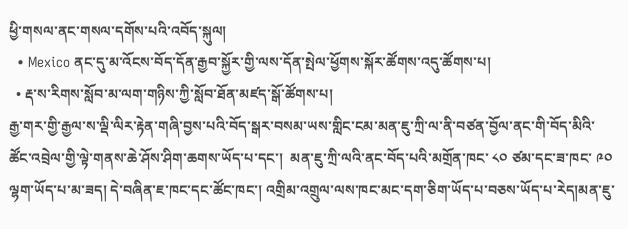ཕྱི་གསལ་ནང་གསལ་དགོས་པའི་འབོད་སྐུལ།
  • Mexico ནང་དུ་མ་འོངས་བོད་དོན་རྒྱབ་སྐྱོར་གྱི་ལས་དོན་སྤེལ་ཕྱོགས་སྐོར་ཚོགས་འདུ་ཚོགས་པ།
  • རྡ་ས་རིགས་སློབ་མ་ལག་གཉིས་ཀྱི་སློབ་ཐོན་མཛད་སྒོ་ཚོགས་པ།
རྒྱ་གར་གྱི་རྒྱལ་ས་ལྡི་ལིར་རྟེན་གཞི་བྱས་པའི་བོད་སྒར་བསམ་ཡས་གླིང་ངམ་མན་ཇུ་ཀྲི་ལ་ནི་བཙན་བྱོལ་ནང་གི་བོད་མིའི་ཚོང་འབྲེལ་གྱི་ལྟེ་གནས་ཆེ་ཤོས་ཤིག་ཆགས་ཡོད་པ་དང་།  མན་ཇུ་ཀྲི་ལའི་ནང་བོད་པའི་མགྲོན་ཁང་ ༨༠ ཙམ་དང་ཟ་ཁང་ ༩༠ ལྷག་ཡོད་པ་མ་ཟད། དེ་བཞིན་ཇ་ཁང་དང་ཚོང་ཁང་། འགྲིམ་འགྲུལ་ལས་ཁང་མང་དག་ཅིག་ཡོད་པ་བཅས་ཡོད་པ་རེད།མན་ཇུ་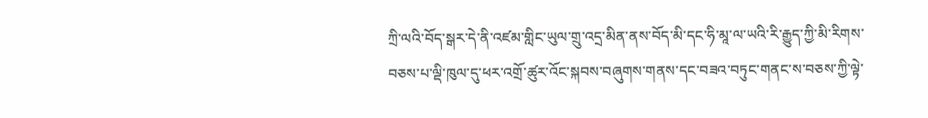ཀྲི་ལའི་བོད་སྒར་དེ་ནི་འཛམ་གླིང་ཡུལ་གྲུ་འདྲ་མིན་ནས་བོད་མི་དང་ཧི་མཱ་ལ་ཡའི་རི་རྒྱུད་ཀྱི་མི་རིགས་བཅས་པ་ལྡི་ཁུལ་དུ་ཕར་འགྲོ་ཚུར་འོང་སྐབས་བཞུགས་གནས་དང་བཟའ་བཏུང་གནང་ས་བཅས་ཀྱི་ལྟེ་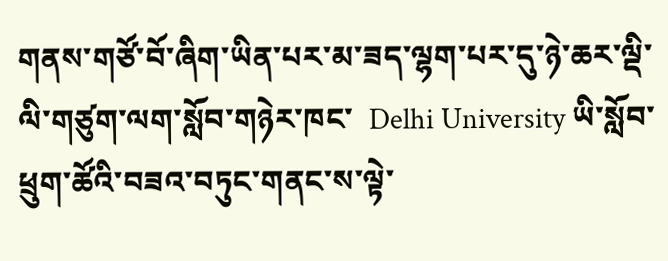གནས་གཙོ་བོ་ཞིག་ཡིན་པར་མ་ཟད་ལྷག་པར་དུ་ཉེ་ཆར་ལྡི་ལི་གཙུག་ལག་སློབ་གཉེར་ཁང་  Delhi University ཡི་སློབ་ཕྲུག་ཚོའི་བཟའ་བཏུང་གནང་ས་ལྟེ་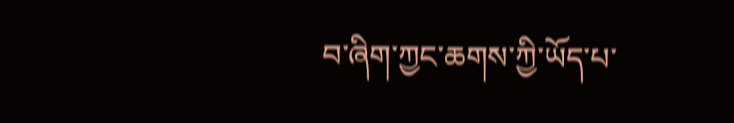བ་ཞིག་ཀྱང་ཆགས་ཀྱི་ཡོད་པ་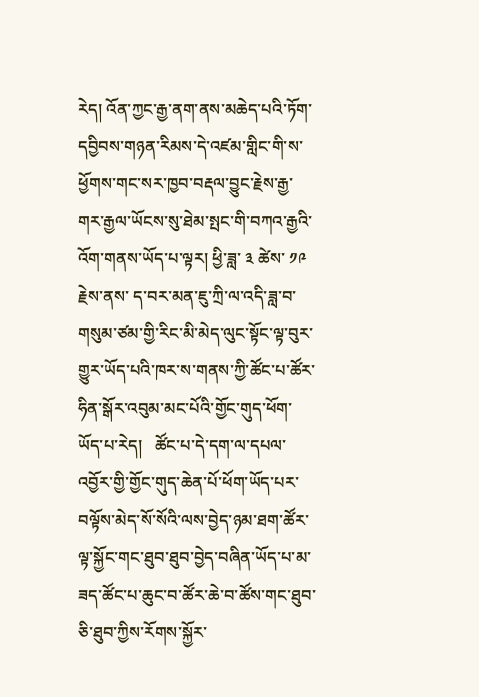རེད། འོན་ཀྱང་རྒྱ་ནག་ནས་མཆེད་པའི་ཏོག་དབྱིབས་གཉན་རིམས་དེ་འཛམ་གླིང་གི་ས་ཕྱོགས་གང་སར་ཁྱབ་བརྡལ་བྱུང་རྗེས་རྒྱ་གར་རྒྱལ་ཡོངས་སུ་ཐེམ་སྤང་གི་བཀའ་རྒྱའི་འོག་གནས་ཡོད་པ་ལྟར། ཕྱི་ཟླ་ ༣ ཚེས་ ༡༩ རྗེས་ནས་ ད་བར་མན་ཇུ་ཀྲི་ལ་འདི་ཟླ་བ་གསུམ་ཙམ་གྱི་རིང་མི་མེད་ལུང་སྟོང་ལྟ་བུར་གྱུར་ཡོད་པའི་ཁར་ས་གནས་ཀྱི་ཚོང་པ་ཚོར་ཧིན་སྒོར་འབུམ་མང་པོའི་གྱོང་གུད་ཕོག་ཡོད་པ་རེད།   ཚོང་པ་དེ་དག་ལ་དཔལ་འབྱོར་གྱི་གྱོང་གུད་ཆེན་པོ་ཕོག་ཡོད་པར་བལྟོས་མེད་སོ་སོའི་ལས་བྱེད་ཉམ་ཐག་ཚོར་ལྟ་སྐྱོང་གང་ཐུབ་ཐུབ་བྱེད་བཞིན་ཡོད་པ་མ་ཟད་ཚོང་པ་ཆུང་བ་ཚོར་ཆེ་བ་ཚོས་གང་ཐུབ་ཅི་ཐུབ་ཀྱིས་རོགས་སྐྱོར་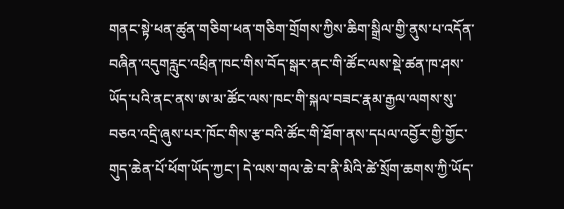གནང་སྟེ་ཕན་ཚུན་གཅིག་ཕན་གཅིག་གྲོགས་ཀྱིས་ཆིག་སྒྲིལ་གྱི་ནུས་པ་འདོན་བཞིན་འདུགརླུང་འཕྲིན་ཁང་གིས་བོད་སྒར་ནང་གི་ཚོང་ལས་སྡེ་ཚན་ཁ་ཤས་ཡོད་པའི་ནང་ནས་ཨ་མ་ཚོང་ལས་ཁང་གི་སྐལ་བཟང་རྣམ་རྒྱལ་ལགས་སུ་བཅའ་འདྲི་ཞུས་པར་ཁོང་གིས་རྩ་བའི་ཚོང་གི་ཐོག་ནས་དཔལ་འབྱོར་གྱི་གྱོང་གུད་ཆེན་པོ་ཕོག་ཡོད་ཀྱང་། དེ་ལས་གལ་ཆེ་བ་ནི་མིའི་ཚེ་སྲོག་ཆགས་ཀྱི་ཡོད་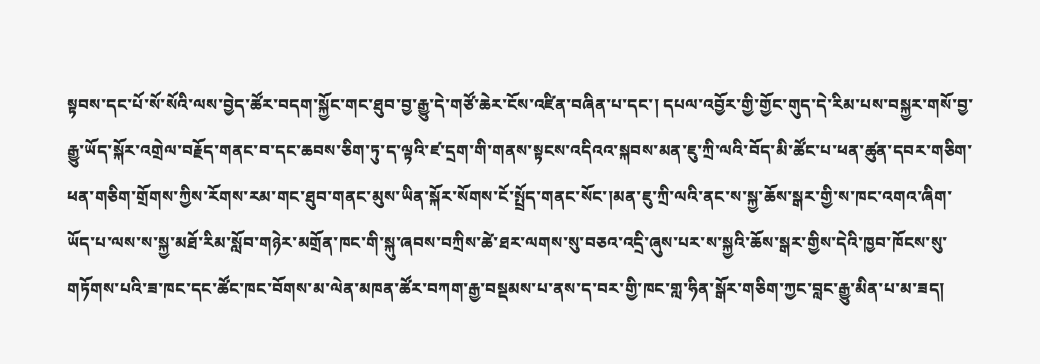སྟབས་དང་པོ་སོ་སོའི་ལས་བྱེད་ཚོར་བདག་སྐྱོང་གང་ཐུབ་བྱ་རྒྱུ་དེ་གཙོ་ཆེར་ངོས་འཛིན་བཞིན་པ་དང་། དཔལ་འབྱོར་གྱི་གྱོང་གུད་དེ་རིམ་པས་བསྐྱར་གསོ་བྱ་རྒྱུ་ཡོད་སྐོར་འགྲེལ་བརྗོད་གནང་བ་དང་ཆབས་ཅིག་ཏུ་ད་ལྟའི་ཛ་དྲག་གི་གནས་སྟངས་འདིའའ་སྐབས་མན་ཇུ་ཀྲི་ལའི་བོད་མི་ཚོང་པ་ཕན་ཚུན་དབར་གཅིག་ཕན་གཅིག་གྲོགས་ཀྱིས་རོགས་རམ་གང་ཐུབ་གནང་མུས་ཡིན་སྐོར་སོགས་ངོ་སྤྲོད་གནང་སོང་།མན་ཇུ་ཀྲི་ལའི་ནང་ས་སྐྱ་ཆོས་སྒར་གྱི་ས་ཁང་འགའ་ཞིག་ཡོད་པ་ལས་ས་སྐྱ་མཐོ་རིམ་སློབ་གཉེར་མགྲོན་ཁང་གི་སྐུ་ཞབས་བཀྲིས་ཚེ་ཐར་ལགས་སུ་བཅའ་འདྲི་ཞུས་པར་ས་སྐྱའི་ཆོས་སྒར་གྱིས་དེའི་ཁྱབ་ཁོངས་སུ་གཏོགས་པའི་ཟ་ཁང་དང་ཚོང་ཁང་བོགས་མ་ལེན་མཁན་ཚོར་བཀག་རྒྱ་བསྡམས་པ་ནས་ད་བར་གྱི་ཁང་གླ་ཧིན་སྒོར་གཅིག་ཀྱང་བླང་རྒྱུ་མིན་པ་མ་ཟད།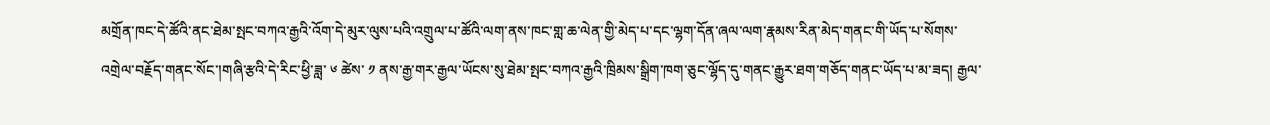མགྲོན་ཁང་དེ་ཚོའི་ནང་ཐེམ་སྤང་བཀའ་རྒྱའི་འོག་དེ་མུར་ལུས་པའི་འགྲུལ་པ་ཚོའི་ལག་ནས་ཁང་གླ་ཆ་ལེན་གྱི་མེད་པ་དང་ལྷག་དོན་ཞལ་ལག་རྣམས་རིན་མེད་གནང་གི་ཡོད་པ་སོགས་འགྲེལ་བརྗོད་གནང་སོང་།གཞི་རྩའི་དེ་རིང་ཕྱི་ཟླ་ ༦ ཚེས་ ༡ ནས་རྒྱ་གར་རྒྱལ་ཡོངས་སུ་ཐེམ་སྤང་བཀའ་རྒྱའི་ཁྲིམས་སྒྲིག་ཁག་ཅུང་ལྷོད་དུ་གནང་རྒྱུར་ཐག་གཅོད་གནང་ཡོད་པ་མ་ཟད། རྒྱལ་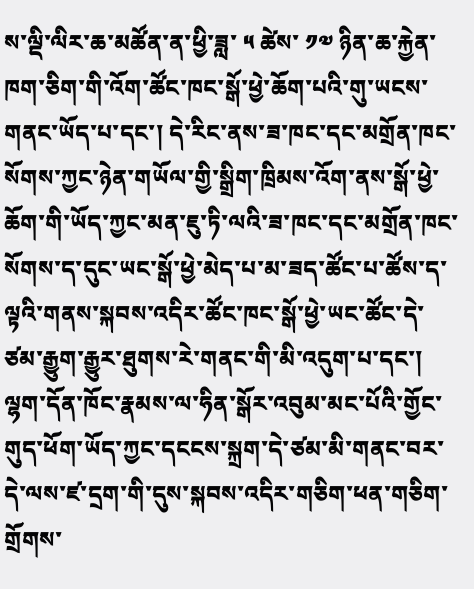ས་ལྡི་ལིར་ཆ་མཚོན་ན་ཕྱི་ཟླ་ ༥ ཚེས་ ༡༧ ཉིན་ཆ་རྐྱེན་ཁག་ཅིག་གི་འོག་ཚོང་ཁང་སྒོ་ཕྱེ་ཆོག་པའི་གུ་ཡངས་གནང་ཡོད་པ་དང་། དེ་རིང་ནས་ཟ་ཁང་དང་མགྲོན་ཁང་སོགས་ཀྱང་ཉེན་གཡོལ་གྱི་སྒྲིག་ཁྲིམས་འོག་ནས་སྒོ་ཕྱེ་ཆོག་གི་ཡོད་ཀྱང་མན་ཇུ་ཏི་ལའི་ཟ་ཁང་དང་མགྲོན་ཁང་སོགས་ད་དུང་ཡང་སྒོ་ཕྱེ་མེད་པ་མ་ཟད་ཚོང་པ་ཚོས་ད་ལྟའི་གནས་སྐབས་འདིར་ཚོང་ཁང་སྒོ་ཕྱེ་ཡང་ཚོང་དེ་ཙམ་རྒྱུག་རྒྱུར་ཐུགས་རེ་གནང་གི་མི་འདུག་པ་དང་། ལྷག་དོན་ཁོང་རྣམས་ལ་ཧིན་སྒོར་འབུམ་མང་པོའི་གྱོང་གུད་ཕོག་ཡོད་ཀྱང་དངངས་སྐྲག་དེ་ཙམ་མི་གནང་བར་དེ་ལས་ཛ་དྲག་གི་དུས་སྐབས་འདིར་གཅིག་ཕན་གཅིག་གྲོགས་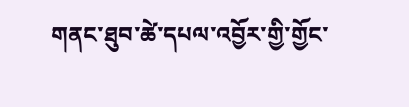གནང་ཐུབ་ཚེ་དཔལ་འབྱོར་གྱི་གྱོང་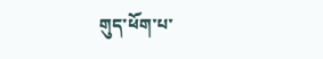གུད་ཕོག་པ་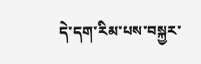དེ་དག་རིམ་པས་བསྐྱར་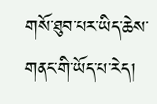གསོ་ཐུབ་པར་ཡིད་ཆེས་གནང་གི་ཡོད་པ་རེད།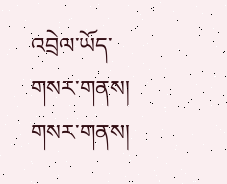འབྲེལ་ཡོད་གསར་གནས།
གསར་གནས།